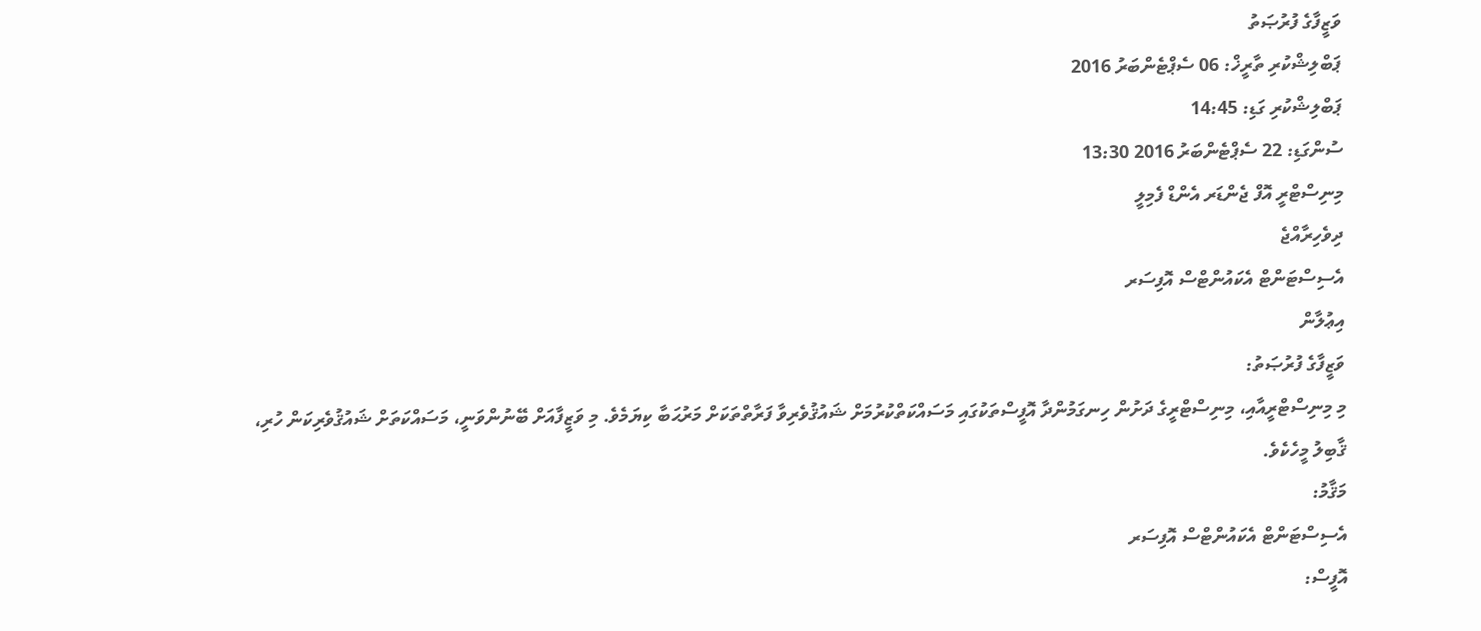ވަޒީފާގެ ފުރުޞަތު
ޕަބްލިޝްކުރި ތާރީޚް: 06 ސެޕްޓެންބަރު 2016
ޕަބްލިޝްކުރި ގަޑި: 14:45
ސުންގަޑި: 22 ސެޕްޓެންބަރު 2016 13:30
މިނިސްޓްރީ އޮފް ޖެންޑަރ އެންޑް ފެމިލީ
ދިވެހިރާއްޖެ
އެސިސްޓަންޓް އެކައުންޓްސް އޮފިސަރ
އިޢުލާން
ވަޒީފާގެ ފުރުޞަތު:
މި މިނިސްޓްރީއާއި، މިނިސްޓްރީގެ ދަށުން ހިނގަމުންދާ އޮފީސްތަކުގައި މަސައްކަތްކުރުމަށް ޝައުޤުވެރިވާ ފަރާތްތަކަށް މަރުޙަބާ ކިޔަމެވެ. މި ވަޒީފާއަށް ބޭނުންވަނީ، މަސައްކަތަށް ޝައުޤުވެރިކަން ހުރި، ޤާބިލު މީހެކެވެ.
މަޤާމު:
އެސިސްޓަންޓް އެކައުންޓްސް އޮފިސަރ
އޮފީސް: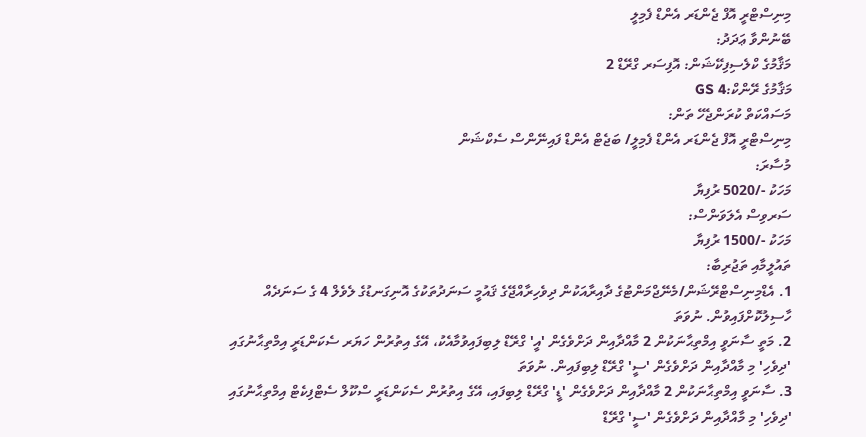މިނިސްޓްރީ އޮފް ޖެންޑަރ އެންޑް ފެމިލީ
ބޭނުންވާ ޢަދަދު:
މަޤާމުގެ ކްލެސިފިކޭޝަން: އޮފިސަރ ގްރޭޑް 2
މަޤާމުގެ ރޭންކް:GS 4
މަސައްކަތް ކުރަންޖެހޭ ތަން:
މިނިސްޓްރީ އޮފް ޖެންޑަރ އެންޑް ފެމިލީ/ ބަޖެޓް އެންޑް ފައިނޭންސް ސެކްޝަން
މުސާރަ:
މަހަކު -/5020 ރުފިޔާ
ސަރވިސް އެލަވަންސް:
މަހަކު -/1500 ރުފިޔާ
ތައުލީމާއި ތަޖުރިބާ:
1. އެޑްމިނިސްޓްރޭޝަން/މެނޭޖްމަންޓުގެ ދާއިރާއަކުން ދިވެހިރާއްޖޭގެ ޤައުމީ ސަނަދުތަކުގެ އޮނިގަނޑުގެ ލެވެލް 4 ގެ ސަނަދެއް ހާސިލުކޮށްފައިވުން. ނުވަތަ
2. މަތީ ސާނަވީ އިމްތިޙާނަކުން 2 މާއްދާއިން ދަށްވެގެން 'އީ' ގްރޭޑް ލިބިފައިވުމާއެކު، އޭގެ އިތުރުން ހަޔަރ ސެކަންޑަރީ އިމްތިޙާނުގައި 'ދިވެހި' މި މާއްދާއިން ދަށްވެގެން 'ސީ' ގްރޭޑް ލިބިފައިން. ނުވަތަ
3. ސާނަވީ އިމްތިޙާނަކުން 2 މާއްދާއިން ދަށްވެގެން 'ޑީ' ގްރޭޑް ލިބިފައި، އޭގެ އިތުރުން ސެކަންޑަރީ ސްކޫލް ސެޓްފިކެޓް އިމްތިޙާނުގައި 'ދިވެހި' މި މާއްދާއިން ދަށްވެގެން 'ސީ' ގްރޭޑް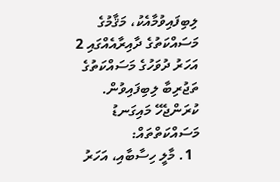ލިބިފައިވުމާއެކު، މަޤާމުގެ މަސައްކަތުގެ ދާއިރާއެއްގައި 2 އަހަރު ދުވަހުގެ މަސައްކަތުގެ ތަޖުރިބާ ލިބިފައިވުން.
ކުރަންޖެހޭ މައިގަނޑު މަސައްކަތްތައް:
  1. މާލީ ހިސާބާއި، އަހަރު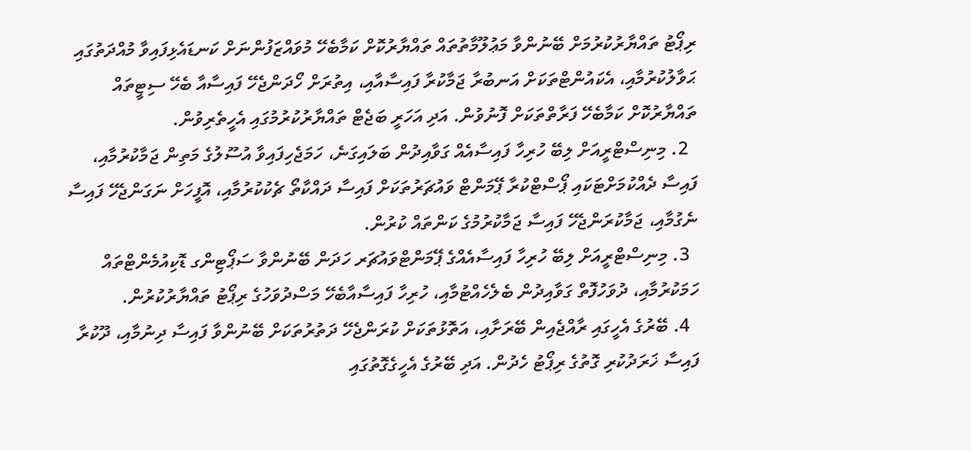ރިޕޯޓު ތައްޔާރުކުރުމަށް ބޭނުންވާ މަޢުލޫމާތުތައް ތައްޔާރުކޮށް ކަމާބެހޭ މުވައްޒަފުންނަށް ކަނޑައެޅިފައިވާ މުއްދަތުގައި ޙަވާލުކުރުމާއި، އެކައުންޓްތަކަށް އަނބުރާ ޖަމާކުރާ ފައިސާއާއި، އިތުރަށް ހޯދަންޖެހޭ ފައިސާއާ ބެހޭ ސިޓީތައް ތައްޔާރުކޮށް ކަމާބެހޭ ފަރާތްތަކަށް ފޮނުވުން. އަދި އަހަރީ ބަޖެޓް ތައްޔާރުކުރުމުގައި އެހީތެރިވުން.
  2. މިނިސްޓްރީއަށް ލިބޭ ހުރިހާ ފައިސާއެއް ގަވާއިދުން ބަލައިގަނެ، ހަމަޖެހިފައިވާ އުސޫލުގެ މަތިން ޖަމާކުރުމާއި، ފައިސާ ދެއްކުމަށްޓަކައި ޕޯސްޓްކުރާ ޕޭމަންޓް ވައުޗަރުތަކަށް ފައިސާ ދައްކާތޯ ޗެކުކުރުމާއި، އޮފީހަށް ނަގަންޖެހޭ ފައިސާ ނެގުމާއި، ޖަމާކުރަންޖެހޭ ފައިސާ ޖަމާކުރުމުގެ ކަންތައް ކުރުން.
  3. މިނިސްޓްރީއަށް ލިބޭ ހުރިހާ ފައިސާއެއްގެ ޕޭމަންޓްވައުޗަރ ހަދަން ބޭނުންވާ ސަޕޯޓިންގ ޑޮކިއުމެންޓްތައް ހަމަކުރުމާއި، ދުވަހުފޮތް ގަވާއިދުން ބެލެހެއްޓުމާއި، ހުރިހާ ފައިސާއާބެހޭ މަސްދުވަހުގެ ރިޕޯޓު ތައްޔާރުކުރުން.
  4. ބޭރުގެ އެހީގައި ރާއްޖެއިން ބޭރަށާއި، އަތޮޅުތަކަށް ކުރަންޖެހޭ ދަތުރުތަކަށް ބޭނުންވާ ފައިސާ ދިނުމާއި، ދޫކުރާ ފައިސާ ޚަރަދުކުރި ގޮތުގެ ރިޕޯޓު ހެދުން. އަދި ބޭރުގެ އެހީގެގޮތުގައި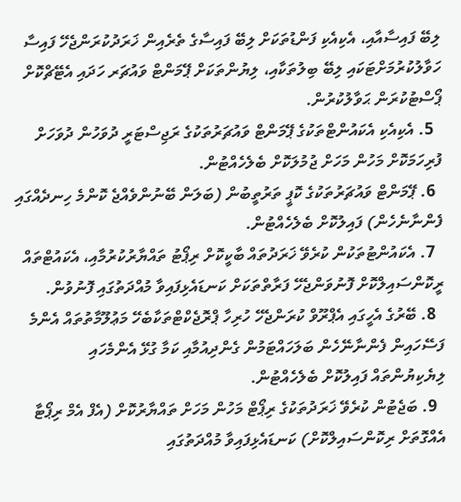ލިބޭ ފައިސާއާއި، އެކިއެކި ފަންޑުތަކަށް ލިބޭ ފައިސާގެ ތެރެއިން ޚަރަދުކުރަންޖެހޭ ފައިސާ ހަވާލުކުރުމަށްޓަކައި ލިބޭ ބިލުތަކާއި، ލިޔުންތަކަށް ޕޭމަންޓް ވައުޗަރ ހަދައި އެޓޭޗްކޮށް ޕޯސްޓުކުރަން ޙަވާލުކުރުން.
  5. އެކިއެކި އެކައުންޓްތަކުގެ ޕޭމަންޓް ވައުޗަރުތަކުގެ ރަޖިސްޓަރީ ދުވަހުން ދުވަހަށް ފުރިހަމަކޮށް މަހުން މަހަށް ޖުމުލަކޮށް ބެލެހެއްޓުން.
  6. ޕޭމަންޓް ވައުޗަރުތަކުގެ ކޮޕީ ތަރުތީބުން (ބަލަން ބޭނުންވެއްޖެ ކޮންމެ ހިނދެއްގައި ފެންނާނެހެން) ފައިލުކޮށް ބެލެހެއްޓުން.
  7. އެކައުންޓުތަކުން ކުރެވޭ ޚަރަދުތައް ބާކީކޮށް ރިޕޯޓު ތައްޔާރުކުރުމާއި، އެކައުޓްތައް ރީކޮންސައިލްކޮށް ފޮނުވަންޖެހޭ ފަރާތްތަކަށް ކަނޑައެޅިފައިވާ މުއްދަތުގައި ފޮނުވުން.
  8. ބޭރުގެ އެހީގައި އެޕްރޫވް ކުރަންޖެހޭ ހުރިހާ ޕްރޮޖެކްޓްތަކާބެހޭ މަޢުލޫމާތުތައް އެންމެ ފަސޭހައިން ފެންނާނޭހެން ބަލަހައްޓަމުން ގެންދިއުމާއި ކަމާ ގުޅޭ އެންމެހައި ލިޔެކިޔުންތައް ފައިލުކޮށް ބެލެހެއްޓުން.
  9. ބަޖެޓުން ކުރެވޭ ޚަރަދުތަކުގެ ރިޕޯޓް މަހުން މަހަށް ތައްޔާރުކޮށް (އެފް އެމް ރިޕޯޓާ އެއްގޮތަށް ރިކޮންސައިލްކޮށް) ކަނޑައެޅިފައިވާ މުއްދަތުގައި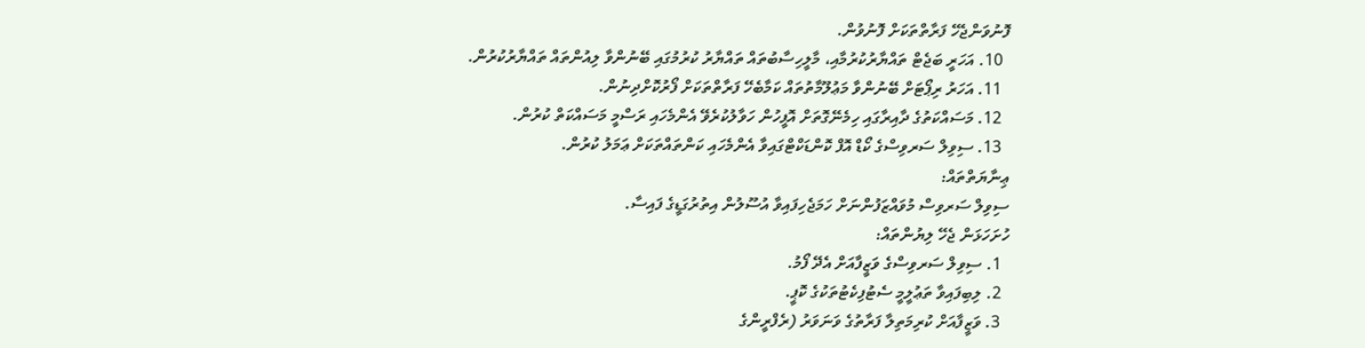ފޮނުވަންޖެހޭ ފަރާތްތަކަށް ފޮނުވުން.
  10. އަހަރީ ބަޖެޓް ތައްޔާރުކުރުމާއި، މާލީހިސާބުތައް ތައްޔާރު ކުރުމުގައި ބޭނުންވާ ލިއުންތައް ތައްޔާރުކުރުން.
  11. އަހަރު ރިޕޯޓަށް ބޭނުންވާ މަޢުލޫމާތުތައް ކަމާބެހޭ ފަރާތްތަކަށް ފޯރުކޮށްދިނުން.
  12. މަސައްކަތުގެ ދާއިރާގައި ހިމެނޭގޮތަށް އޮފީހުން ހަވާލުކުރެވޭ އެންމެހައި ރަސްމީ މަސައްކަތް ކުރުން.
  13. ސިވިލް ސަރވިސްގެ ކޯޑް އޮފް ކޮންޑަކްޓްގައިވާ އެންމެހައި ކަންތައްތަކަށް ޢަމަލު ކުރުން.
ޢިނާޔަތްތައް:
ސިވިލް ސަރވިސް މުވައްޒަފުންނަށް ހަމަޖެހިފައިވާ އުސޫލުން އިތުރުގަޑީގެ ފައިސާ.
ހުށަހަޅަން ޖެހޭ ލިޔުންތައް:
  1. ސިވިލް ސަރވިސްގެ ވަޒީފާއަށް އެދޭ ފޯމު.
  2. ލިބިފައިވާ ތަޢުލީމީ ސެޓުފިކެޓުތަކުގެ ކޮޕީ.
  3. ވަޒީފާއަށް ކުރިމަތިލާ ފަރާތުގެ ވަނަވަރު (ރެފްރީންގެ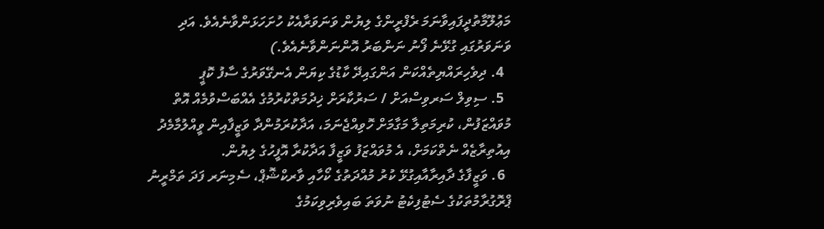މަޢުލޫމާތުދީފައިވާނަމަ ރެފްރީންގެ ލިޔުން ވަނަވަރާއެކު ހުށަހަޅަންވާނެއެވެ. އަދި ވަނަވަރުގައި ގުޅޭނެ ފޯނު ނަންބަރު އޮންނަންވާނެއެވެ.)
  4. ދިވެހިރައްޔިތެއްކަން އަންގައިދޭ ކާޑުގެ ކިޔަން އެނގޭވަރުގެ ސާފު ކޮޕީ
  5. ސިވިލް ސަރވިސްއަށް / ސަރުކާރަށް ޚިދުމަތްކުރުމުގެ އެއްބަސްވުމެއް އޮތް މުވައްޒަފުން، ކުރިމަތިލާ މަގާމަށް ހޮވިއްޖެނަމަ، އަދާކުރަމުންދާ ވަޒީފާއިން ވީއްލުމާމެދު އިއުތިރާޒެއް ނެތްކަމަށް، އެ މުވައްޒަފު ވަޒީފާ އަދާކުރާ އޮފީހުގެ ލިޔުން.
  6. ވަޒީފާގެ ދާއިރާއާއިގުޅޭ ކުރު މުއްދަތުގެ ކޯހާއި ވާރކްޝޮޕް، ސެމިނަރ ފަދަ ތަމްރީނު ޕްރޮގުރާމުތަކުގެ ސެޓުފިކެޓު ނުވަތަ ބައިވެރިވިކަމުގެ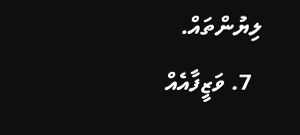ލިޔުންތައް.
  7. ވަޒީފާއެއް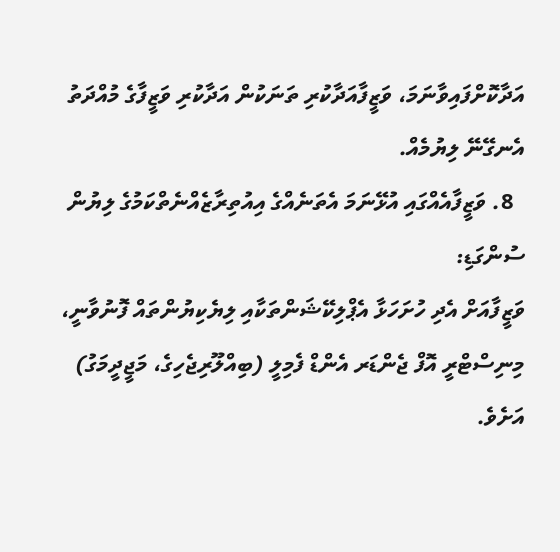އަދާކޮށްފައިވާނަމަ، ވަޒީފާއަދާކުރި ތަނަކުން އަދާކުރި ވަޒީފާގެ މުއްދަތު އެނގޭނޭ ލިޔުމެއް.
  8. ވަޒީފާއެއްގައި އުޅޭނަމަ އެތަނެއްގެ އިއުތިރާޒެއްނެތްކަމުގެ ލިޔުން
ސުންގަޑި:
ވަޒީފާއަށް އެދި ހުށަހަޅާ އެޕްލިކޭޝަންތަކާއި ލިޔެކިޔުންތައް ފޮނުވާނީ، މިނިސްޓްރީ އޮފް ޖެންޑަރ އެންޑް ފެމިލީ (ބިއްލޫރިޖެހިގެ، މަޖީދީމަގު) އަށެވެ.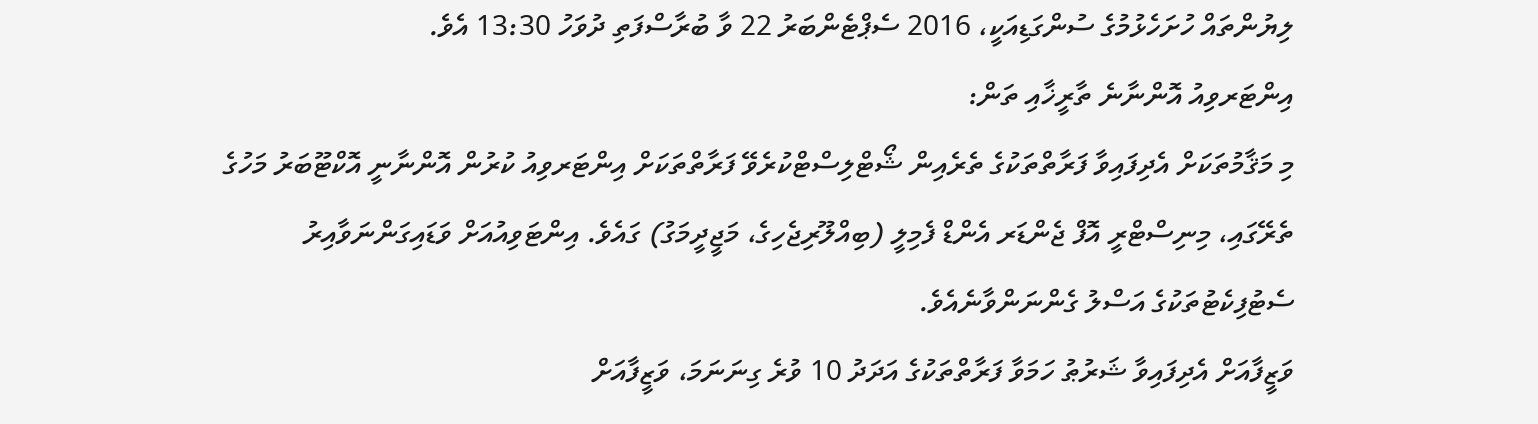ލިޔުންތައް ހުށަހެޅުމުގެ ސުންގަޑިއަކީ، 2016 ސެޕްޓެންބަރު 22 ވާ ބުރާސްފަތި ދުވަހު 13:30 އެވެ.
އިންޓަރވިއު އޮންނާނެ ތާރީޚާއި ތަން:
މި މަޤާމުތަކަށް އެދިފައިވާ ފަރާތްތަކުގެ ތެރެއިން ޝޯޓްލިސްޓްކުރެވޭ ފަރާތްތަކަށް އިންޓަރވިއު ކުރުން އޮންނާނީ އޮކްޓޫބަރު މަހުގެ ތެރޭގައި، މިނިސްޓްރީ އޮފް ޖެންޑަރ އެންޑް ފެމިލީ (ބިއްލޫރިޖެހިގެ، މަޖީދީމަގު) ގައެވެ. އިންޓަވިއުއަށް ވަޑައިގަންނަވާއިރު ސެޓުފިކެޓުތަކުގެ އަސްލު ގެންނަންވާނެއެވެ.
ވަޒީފާއަށް އެދިފައިވާ ޝަރުޠު ހަމަވާ ފަރާތްތަކުގެ އަދަދު 10 ވުރެ ގިނަނަމަ، ވަޒީފާއަށް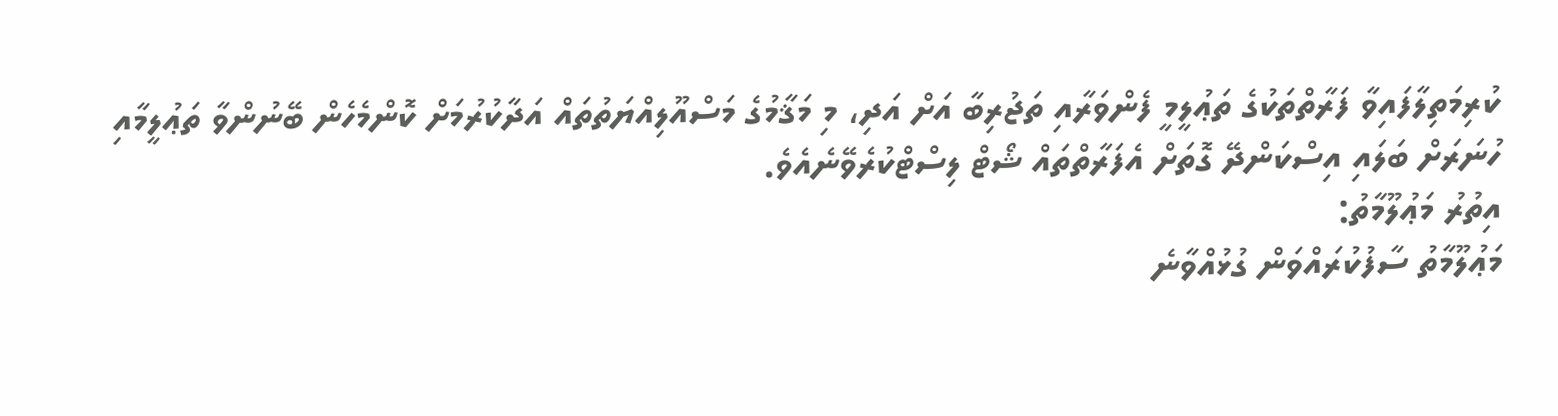ކުރިމަތިލާފައިވާ ފަރާތްތަކުގެ ތަޢުލީމީ ފެންވަރާއި ތަޖުރިބާ އަށް އަދި، މި މަޤާމުގެ މަސްއޫލިއްޔަތުތައް އަދާކުރުމަށް ކޮންމެހެން ބޭނުންވާ ތަޢުލީމާއި ހުނަރަށް ބަލައި އިސްކަންދޭ ގޮތަށް އެފަރާތްތައް ޝޯޓް ލިސްޓްކުރެވޭނެއެވެ.
އިތުރު މަޢުލޫމާތު:
މަޢުލޫމާތު ސާފުކުރައްވަން ގުޅުއްވާނެ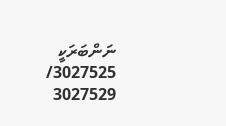ނަންބަރަކީ 3027525/ 3027529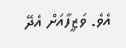އެވެ. ވަޒީފާއަށް އެދޭ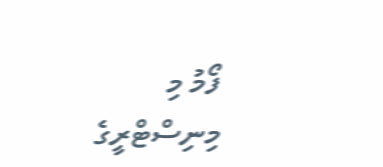ފޯމު މި މިނިސްޓްރީގެ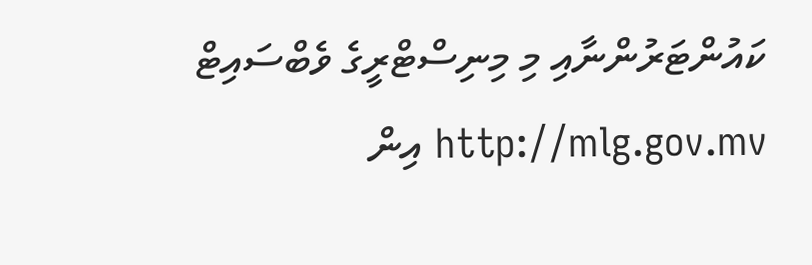ކައުންޓަރުންނާއި މި މިނިސްޓްރީގެ ވެބްސައިޓް http://mlg.gov.mv އިން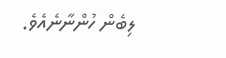ލިބެން ހުންނާނެއެވެ.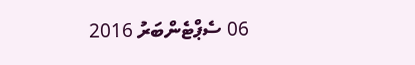06 ސެޕްޓެންބަރު 2016